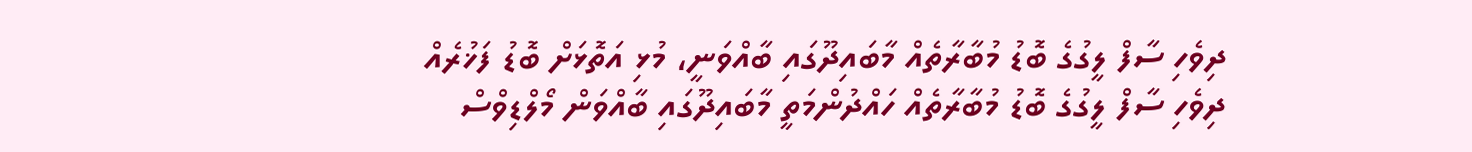ދިވެހި ސާފް ލީގުގެ ބޮޑު މުބާރާތެއް މާބައިދޫގައި ބާއްވަނީ، މުޅި އަތޮޅަށް ބޮޑު ފަޚުރެއް
ދިވެހި ސާފް ލީގުގެ ބޮޑު މުބާރާތެއް ހައްދުންމަތީ މާބައިދޫގައި ބާއްވަން މޯލްޑިވްސް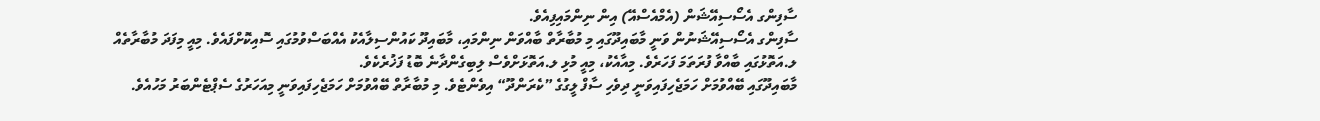ސާފިންގ އެސޯސިއޭޝަން (އެމްއެސްއޭ) އިން ނިންމައިފިއެވެ.
ސާފިންގ އެސޯސިއޭޝަނުން ވަނީ މާބައިދޫގައި މި މުބާރާތް ބާއްވަން ނިންމައި، މާބައިދޫ ކައުންސިލާއެކު އެއްބަސްވުމުގައި ސޮއިކޮށްފައެވެ. މިއީ މިފަދަ މުބާރާތެއް ލ.އަތޮޅުގައި ބާއްވާ ފުރަތަމަ ފަހަރެވެ. މިއާއެކު، މިއީ މުޅި ލ.އަތޮޅަށްވެސް ލިބިގެންދާނެ ބޮޑު ފަޚުރެކެވެ.
މާބައިދޫގައި ބޭއްވުމަށް ހަމަޖެހިފައިވަނީ ދިވެހި ސާފް ލީގުގެ ”ކެރަންދޫ“ އިވެންޓެވެ. މި މުބާރާތް ބޭއްވުމަށް ހަމަޖެހިފައިވަނީ މިއަހަރުގެ ސެޕްޓެންބަރު މަހުއެވެ.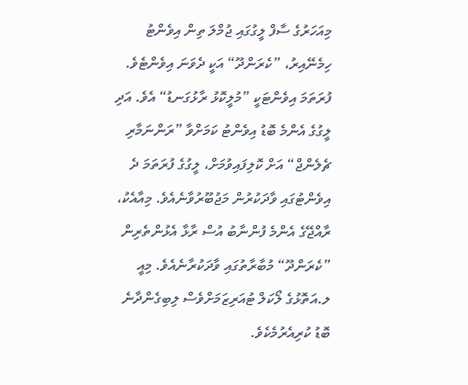މިއަހަރުގެ ސާފް ލީގުގައި ޖުމްލަ ތިން އިވެންޓު ހިމެނޭއިރު، ”ކެރަންދޫ“ އަކީ ދެވަނަ އިވެންޓެވެ. ފުރަތަމަ އިވެންޓަކީ ”މުލީކޮޅު ރާޅުގަނޑު“ އެވެ. އަދި ލީގުގެ އެންމެ ބޮޑު އިވެންޓު ކަމަށްވާ ”ރަންނަމާރި ޗެލެންޖް“ އަށް ކޮލިފައިވުމަށް، ލީގުގެ ފުރަތަމަ ދެ އިވެންޓުގައި ވާދަކުރުން މަޖުބޫރުވާނެއެވެ. މިއާއެކު، ރާއްޖޭގެ އެންމެ ފުންނާބު އުސް ރާޅާ އެޅުންތެރިން ”ކެރަންދޫ“ މުބާރާތުގައި ވާދަކުރާނެއެވެ. މިއީ ލ.އަތޮޅުގެ ލޯކަލް ޓުއަރިޒަމަށްވެސް ލިބިގެންދާނެ ބޮޑު ކުރިއެރުމެކެވެ.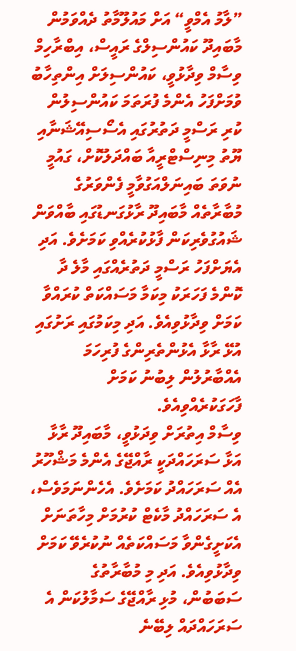”ލާމު އެމްވީ“ އަށް މައުލޫމާތު ދެއްވަމުން މާބައިދޫ ކައުންސިލްގެ ރައީސް، އިބްރާހިމް ވިސާމް ވިދާޅުވީ، ކައުންސިލަށް އިންތިހާބު ވުމަށްފަހު އެންމެ ފުރަތަމަ ކައުންސިލުން ކުރި ރަސްމީ ދަތުރުގައި އެސޯސިއޭޝަނާއި ޔޫތު މިނިސްޓްރީއާ ބައްދަލުކޮށް، ގައުމީ ނުވަތަ ބައިނަލްއަގުވާމީ ފެންވަރުގެ މުބާރާތެއް މާބައިދޫ ރާޅުގަނޑުގައި ބާއްވަން ޝައުގުވެރިކަން ފާޅުކުރެއްވި ކަމަށެވެ. އަދި އެޔަށްފަހު ރަސްމީ ދަތުރެއްގައި މާލެ ދާ ކޮންމެ ފަހަރަކު މިކަމާ މަސައްކަތް ކުރައްވާ ކަމަށް ވިދާޅުވިއެވެ. އަދި މިކަމުގައި ރަށުގައި އުޅޭ ރާޅާ އެޅުންތެރިންގެ ފުރިހަމަ އެއްބާރުލުން ލިބުނު ކަމަށް ފާހަގަކުރެއްވިއެވެ.
ވިސާމް އިތުރަށް ވިދަޅުވީ، މާބައިދޫ ރާޅާ އަޅާ ސަރަހައްދަކީ ރާއްޖޭގެ އެންމެ މަޝްހޫރު އެއް ސަރަހައްދު ކަމަށެވެ. އެހެންނަމަވެސް، އެ ސަރަހައްދު މާކެޓް ކުރުމަށް މިހާތަނަށް އެކަށީގެންވާ މަސައްކަތެއް ނުކުރެވޭ ކަމަށް ވިދާޅުވިއެވެ. އަދި މި މުބާރާތުގެ ސަބަބުން، މުޅި ރާއްޖޭގެ ސަމާލުކަން އެ ސަރަހައްދައް ލިބޭނެ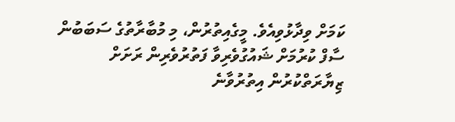ކަމަށް ވިދާޅުވިއެވެ. މީގެއިތުރުން، މި މުބާރާތުގެ ސަބަބުން ސާފް ކުރުމަށް ޝައުގުވެރިވާ ފަތުރުވެރިން ރަށަށް ޒިޔާރަތްކުރުން އިތުރުވާނެ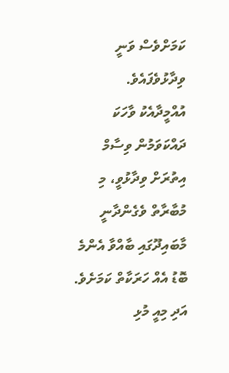ކަމަށްވެސް ވަނީ ވިދާޅުވެފައެވެ.
އުއްމީދާއެކު ވާހަކަ ދައްކަވަމުން ވިސާމް އިތުރަށް ވިދާޅުވީ، މި މުބާރާތް ވެގެންދާނީ މާބައިދޫގައި ބާއްވާ އެންމެ ބޮޑު އެއް ހަރަކާތް ކަމަށެވެ. އަދި މިއީ މުޅި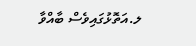ލ.އަތޮޅުގައިވެސް ބާއްވާ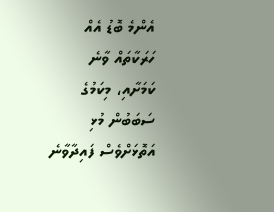އެންމެ ބޮޑު އެއް ހަރަކާތައް ވާނެ ކަމަށާއި، މިކަމުގެ ސަބަބުން މުޅި އަތޮޅަށްވެސް ފައިދާވާނެ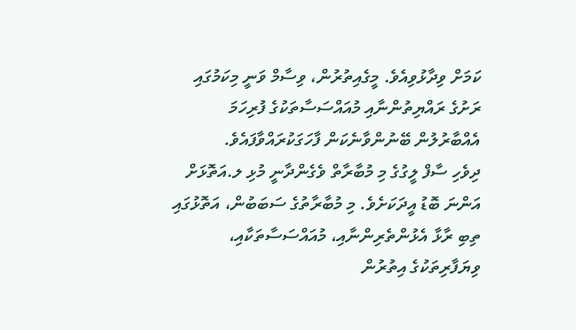ކަމަށް ވިދާޅުވިއެވެ. މީގެއިތުރުން، ވިސާމް ވަނީ މިކަމުގައި ރަށުގެ ރައްޔިތުންނާއި މުއައްސަސާތަކުގެ ފުރިހަމަ އެއްބާރުލުން ބޭނުންވާނެކަން ފާހަގަކުރައްވާފައެވެ.
ދިވެހި ސާފް ލީގުގެ މި މުބާރާތް ވެގެންދާނީ މުޅި ލ.އަތޮޅަށް އަންނަ ބޮޑު އީދަކަށެވެ. މި މުބާރާތުގެ ސަބަބުން، އަތޮޅުގައި ތިބި ރާޅާ އެޅުންތެރިންނާއި، މުއައްސަސާތަކާއި، ވިޔަފާރިތަކުގެ އިތުރުން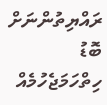ރައްޔިތުންނަށް ބޮޑު ހިތްހަމަޖެހުމެއް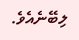ލިބޭނެއެވެ.